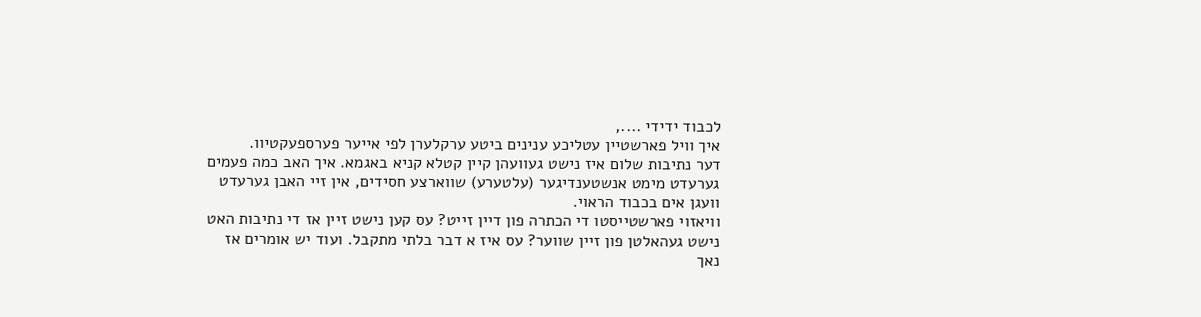לכבוד ידידי ....,
איך וויל פארשטיין עטליכע ענינים ביטע ערקלערן לפי אייער פערספעקטיוו.
דער נתיבות שלום איז נישט געוועהן קיין קטלא קניא באגמא. איך האב כמה פעמים גערעדט מימט אנשטענדיגער (עלטערע) שווארצע חסידים, אין זיי האבן גערעדט וועגן אים בכבוד הראוי.
וויאזוי פארשטייסטו די הכתרה פון דיין זייט? עס קען נישט זיין אז די נתיבות האט נישט געהאלטן פון זיין שווער? עס איז א דבר בלתי מתקבל. ועוד יש אומרים אז נאך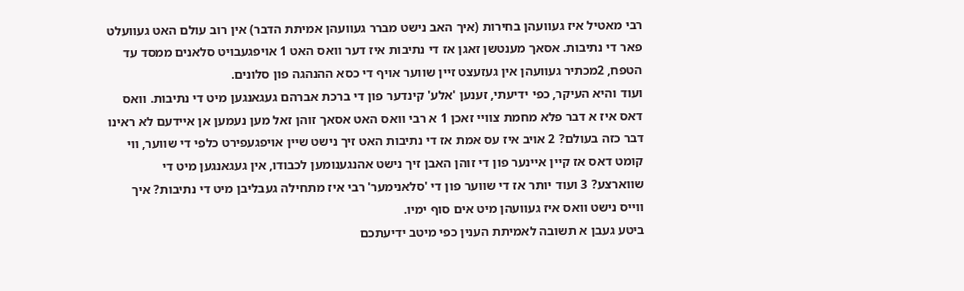רבי מאטיל איז געוועהן בחירות (איך האב נישט מברר געוועהן אמיתת הדבר) אין רוב עולם האט געוועלט פאר די נתיבות. אסאך מענטשן זאגן אז די נתיבות איז דער וואס האט 1 אויפגעבויט סלאנים ממסד עד הטפח, 2מכתיר געוועהן אין געזעצט זיין שווער אויף די כסא ההנהגה פון סלונים.
ועוד והיא העיקר, כפי ידיעתי, זענען 'אלע' קינדער פון די ברכת אברהם געגאנגען מיט די נתיבות. וואס דאס איז א דבר פלא מחמת צוויי זאכן 1 א רבי וואס האט אסאך זוהן זאל מען נעמען אן איידעם לא ראינו דבר כזה בעולם? 2 אויב איז עס אמת אז די נתיבות האט זיך נישט שיין אויפגעפירט כלפי די שווער, ווי קומט דאס אז קיין איינער פון די זוהן האבן זיך נישט אהנגענומען לכבודו, אין געגאנגען מיט די שווארצע? 3 ועוד יותר אז די שווער פון די 'סלאנימער' רבי איז מתחילה געבליבן מיט די נתיבות? איך ווייס נישט וואס איז געוועהן מיט אים סוף ימיו.
ביטע געבן א תשובה לאמיתת הענין כפי מיטב ידיעתכם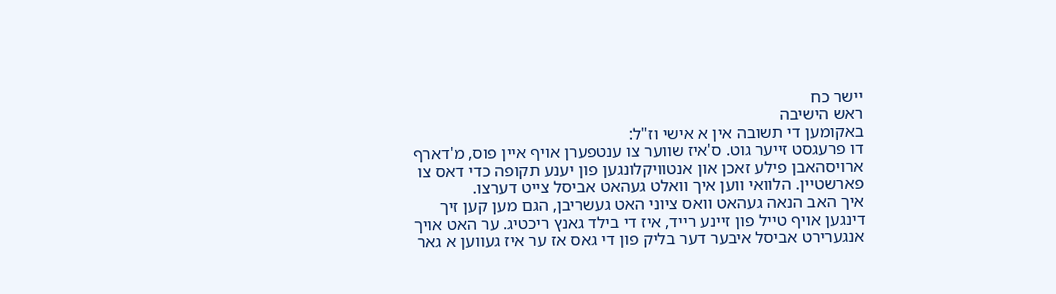יישר כח
ראש הישיבה
באקומען די תשובה אין א אישי וז"ל:
דו פרעגסט זייער גוט. ס'איז שווער צו ענטפערן אויף איין פוס, מ'דארף ארויסהאבן פילע זאכן און אנטוויקלונגען פון יענע תקופה כדי דאס צו פארשטיין. הלוואי ווען איך וואלט געהאט אביסל צייט דערצו.
איך האב הנאה געהאט וואס ציוני האט געשריבן, הגם מען קען זיך דינגען אויף טייל פון זיינע רייד, איז די בילד גאנץ ריכטיג. ער האט אויך אנגערירט אביסל איבער דער בליק פון די גאס אז ער איז געווען א גאר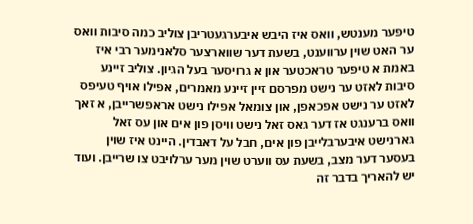טיפער מענטש, וואס איז היבש איבערגעטריבן צוליב כמה סיבות וואס ער האט שוין ערווענט, בשעת דער שווארצער סלאנימער רבי איז באמת א טיפער טראכטער און א גרויסער בעל הגיון. צוליב זיינע סיבות לאזט ער נישט מפרסם זיין זיינע מאמרים, אפילו אויף טעיפס לאזט ער נישט אפכאפן, און צומאל אפילו נישט אראפשרייבן, א זאך וואס ברענגט אז דער גאס זאל נישט וויסן פון אים און עס זאל גארנישט איבערבלייבן פון אים, חבל על דאבדין. היינט איז שוין בעסער דער מצב, בשעת עס ווערט שוין מער ערלויבט צו שרייבן. ועוד יש להאריך בדבר זה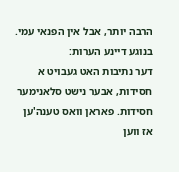הרבה יותר, אבל אין הפנאי עמי.
בנוגע דיינע הערות:
דער נתיבות האט געבויט א חסידות, אבער נישט סלאנימער חסידות. פאראן וואס טענה'ען אז ווען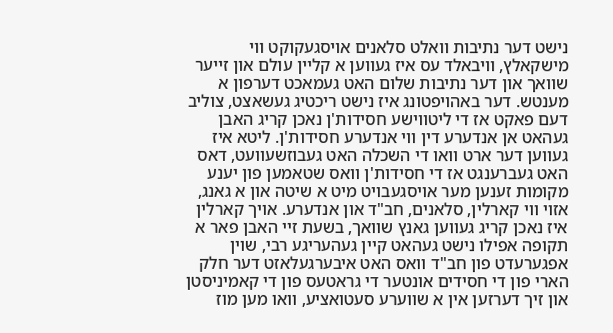נישט דער נתיבות וואלט סלאנים אויסגעקוקט ווי מישקאלץ, וויבאלד עס איז געווען א קליין עולם און זייער שוואך און דער נתיבות שלום האט געמאכט דערפון א מענטש. דער באהויפטונג איז נישט ריכטיג געשאצט, צוליב דעם פאקט אז די ליטווישע חסידות'ן נאכן קריג האבן געהאט אן אנדערע דין ווי אנדערע חסידות'ן. ליטא איז געווען דער ארט וואו די השכלה האט געבוזשעוועט, דאס האט געברענגט אז די חסידות'ן וואס שטאמען פון יענע מקומות זענען מער אויסגעבויט מיט א שיטה און א גאנג, אזוי ווי קארלין, סלאנים, חב"ד און אנדערע. אויך קארלין איז נאכן קריג געווען גאנץ שוואך, בשעת זיי האבן פאר א תקופה אפילו נישט געהאט קיין געהעריגע רבי, שוין אפגערעדט פון חב"ד וואס האט איבערגעלאזט דער חלק הארי פון די חסידים אונטער די גראטעס פון די קאמיניסטן און זיך דערזען אין א שווערע סעטואציע, וואו מען מוז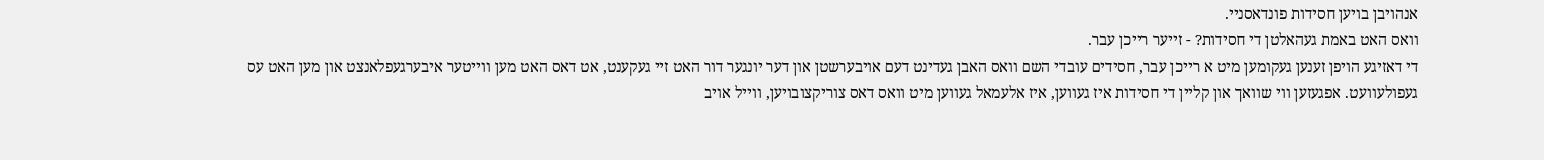אנהויבן בויען חסידות פונדאסניי.
וואס האט באמת געהאלטן די חסידות? - זייער רייכן עבר.
די דאזיגע הויפן זענען געקומען מיט א רייכן עבר, חסידים עובדי השם וואס האבן געדינט דעם אויבערשטן און דער יונגער דור האט זיי געקענט, אט דאס האט מען ווייטער איבערגעפלאנצט און מען האט עס געפולעוועט. אפגעזען ווי שוואך און קליין די חסידות איז געווען, איז אלעמאל געווען מיט וואס דאס צוריקצובויען, ווייל אויב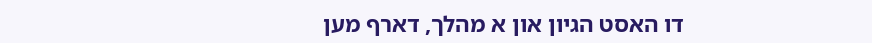דו האסט הגיון און א מהלך, דארף מען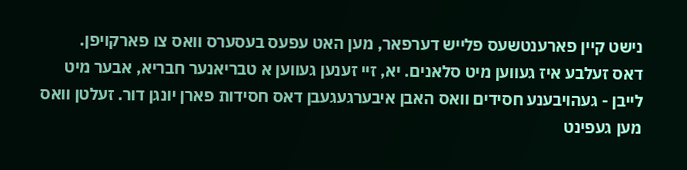נישט קיין פארענטשעס פלייש דערפאר, מען האט עפעס בעסערס וואס צו פארקויפן.
דאס זעלבע איז געווען מיט סלאנים. יא, זיי זענען געווען א טבריאנער חבריא, אבער מיט לייבן - געהויבענע חסידים וואס האבן איבערגעגעבן דאס חסידות פארן יונגן דור. זעלטן וואס מען געפינט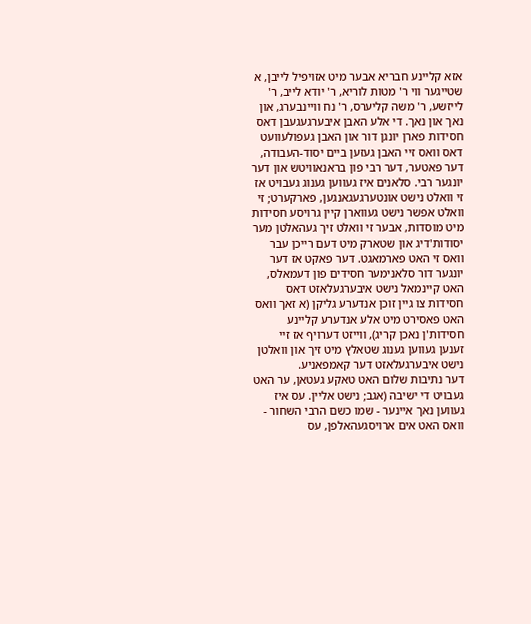אזא קליינע חבריא אבער מיט אזויפיל לייבן, א שטייגער ווי ר' מטות לוריא, ר' יודא לייב, ר' לייזשע, ר' משה קליערס, ר' נח וויינבערג, און נאך און נאך. די אלע האבן איבערגעגעבן דאס חסידות פארן יונגן דור און האבן געפולעוועט דאס וואס זיי האבן געזען ביים יסוד-העבודה, דער פאטער, דער רבי פון בראנאוויטש און דער יונגער רבי. סלאנים איז געווען גענוג געבויט אז זי וואלט נישט אונטערגעגאנגען, פארקערט; זי וואלט אפשר נישט געווארן קיין גרויסע חסידות מיט מוסדות, אבער זי וואלט זיך געהאלטן מער יסודות'דיג און שטארק מיט דעם רייכן עבר וואס זי האט פארמאגט. דער פאקט אז דער יונגער דור סלאנימער חסידים פון דעמאלס, האט קיינמאל נישט איבערגעלאזט דאס חסידות צו גיין זוכן אנדערע גליקן (א זאך וואס האט פאסירט מיט אלע אנדערע קליינע חסידות'ן נאכן קריג), ווייזט דערויף אז זיי זענען געווען גענוג שטאלץ מיט זיך און וואלטן נישט איבערגעלאזט דער קאמפאניע.
דער נתיבות שלום האט טאקע געטאן, ער האט געבויט די ישיבה (אגב; נישט אליין. עס איז געווען נאך איינער - שמו כשם הרבי השחור - וואס האט אים ארויסגעהאלפן, עס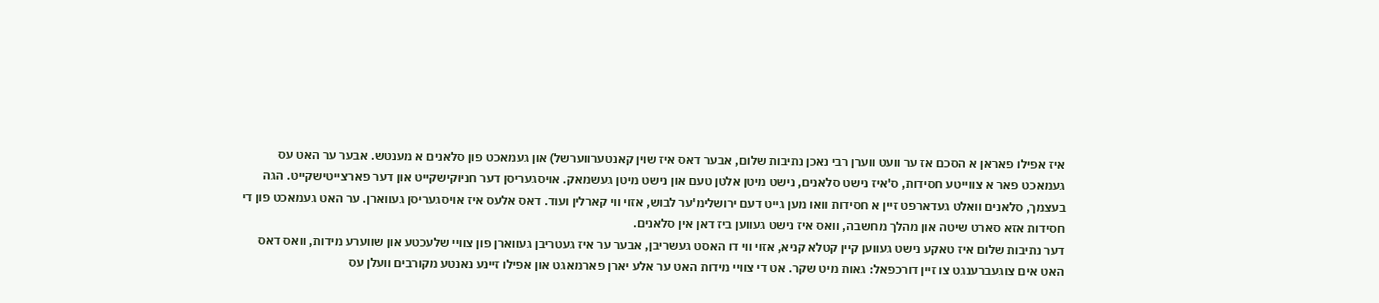איז אפילו פאראן א הסכם אז ער וועט ווערן רבי נאכן נתיבות שלום, אבער דאס איז שוין קאנטערווערשל) און געמאכט פון סלאנים א מענטש. אבער ער האט עס געמאכט פאר א צווייטע חסידות, ס'איז נישט סלאנים, נישט מיטן אלטן טעם און נישט מיטן געשמאק. אויסגעריסן דער חניוקישקייט און דער פארצייטישקייט. הגה בעצמך, סלאנים וואלט געדארפט זיין א חסידות וואו מען גייט דעם ירושלימ'ער לבוש, אזוי ווי קארלין ועוד. דאס אלעס איז אויסגעריסן געווארן. ער האט געמאכט פון די חסידות אזא סארט שיטה און מהלך מחשבה, וואס איז נישט געווען ביז דאן אין סלאנים.
דער נתיבות שלום איז טאקע נישט געווען קיין קטלא קניא, אזוי ווי דו האסט געשריבן, אבער ער איז געטריבן געווארן פון צוויי שלעכטע און שווערע מידות, וואס דאס האט אים צוגעברענגט צו זיין דורכפאל: גאות מיט שקר. אט די צוויי מידות האט ער אלע יארן פארמאגט און אפילו זיינע נאנטע מקורבים וועלן עס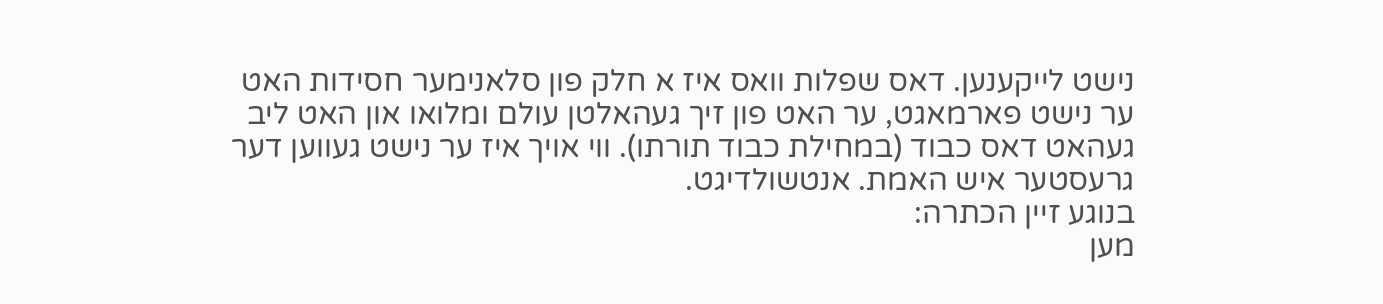נישט לייקענען. דאס שפלות וואס איז א חלק פון סלאנימער חסידות האט ער נישט פארמאגט, ער האט פון זיך געהאלטן עולם ומלואו און האט ליב געהאט דאס כבוד (במחילת כבוד תורתו). ווי אויך איז ער נישט געווען דער גרעסטער איש האמת. אנטשולדיגט.
בנוגע זיין הכתרה:
מען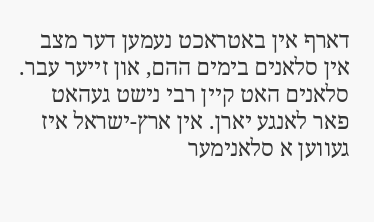דארף אין באטראכט נעמען דער מצב אין סלאנים בימים ההם, און זייער עבר.
סלאנים האט קיין רבי נישט געהאט פאר לאנגע יארן. אין ארץ-ישראל איז געווען א סלאנימער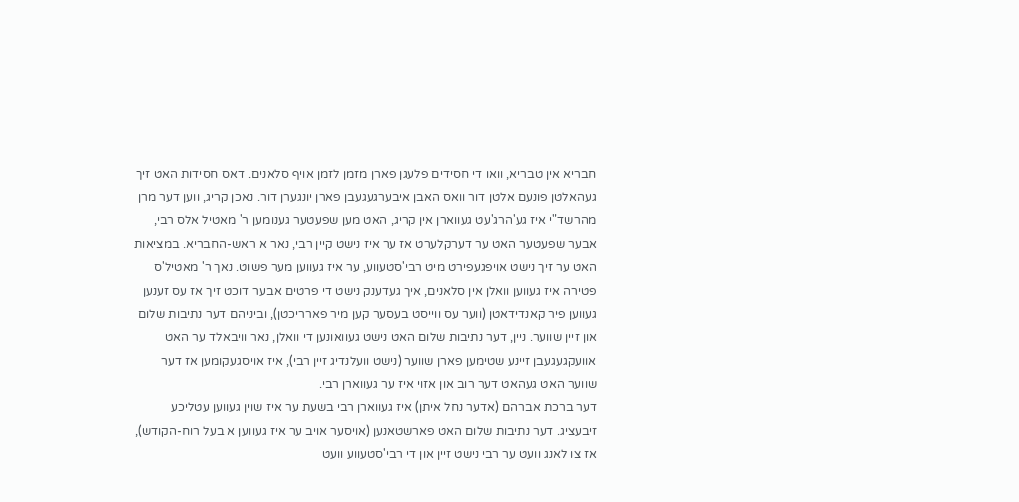חבריא אין טבריא, וואו די חסידים פלעגן פארן מזמן לזמן אויף סלאנים. דאס חסידות האט זיך געהאלטן פונעם אלטן דור וואס האבן איבערגעגעבן פארן יונגערן דור. נאכן קריג, ווען דער מרן מהרשד"י איז גע'הרג'עט געווארן אין קריג, האט מען שפעטער גענומען ר' מאטיל אלס רבי, אבער שפעטער האט ער דערקלערט אז ער איז נישט קיין רבי, נאר א ראש-החבריא. במציאות האט ער זיך נישט אויפגעפירט מיט רבי'סטעווע, ער איז געווען מער פשוט. נאך ר' מאטיל'ס פטירה איז געווען וואלן אין סלאנים, איך געדענק נישט די פרטים אבער דוכט זיך אז עס זענען געווען פיר קאנדידאטן (ווער עס ווייסט בעסער קען מיר פארריכטן), וביניהם דער נתיבות שלום און זיין שווער. ניין, דער נתיבות שלום האט נישט געוואונען די וואלן, נאר וויבאלד ער האט אוועקגעגעבן זיינע שטימען פארן שווער (נישט וועלנדיג זיין רבי), איז אויסגעקומען אז דער שווער האט געהאט דער רוב און אזוי איז ער געווארן רבי.
דער ברכת אברהם (אדער נחל איתן) איז געווארן רבי בשעת ער איז שוין געווען עטליכע זיבעציג. דער נתיבות שלום האט פארשטאנען (אויסער אויב ער איז געווען א בעל רוח-הקודש), אז צו לאנג וועט ער רבי נישט זיין און די רבי'סטעווע וועט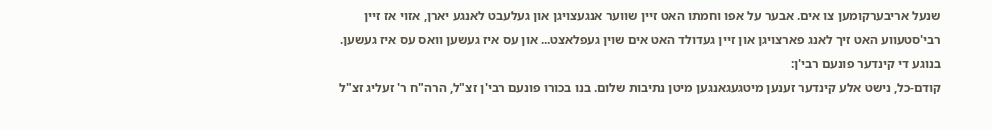שנעל אריבערקומען צו אים. אבער על אפו וחמתו האט זיין שווער אנגעצויגן און געלעבט לאנגע יארן, אזוי אז זיין רבי'סטעווע האט זיך לאנג פארצויגן און זיין געדולד האט אים שוין געפלאצט... און עס איז געשען וואס עס איז געשען.
בנוגע די קינדער פונעם רבי'ן:
קודם-כל, נישט אלע קינדער זענען מיטגעגאנגען מיטן נתיבות שלום. בנו בכורו פונעם רבי'ן זצ"ל, הרה"ח ר' זעליג זצ"ל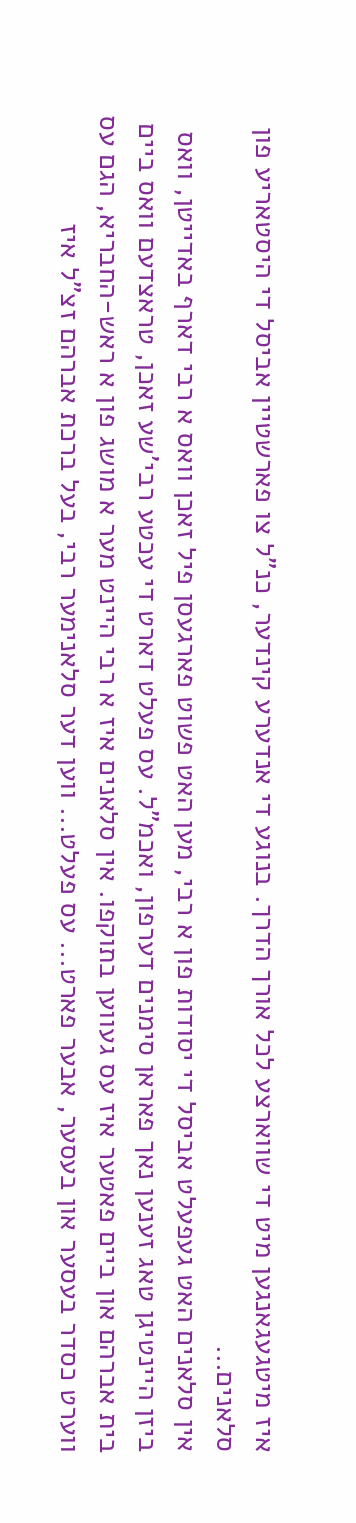איז מיטגעגאנגען מיט די שווארצע לכל אורך הדרך. בנוגע די אנדערע קינדער, כנ"ל צו פארשטיין אביסל די היסטאריע פון סלאנים...
אין סלאנים האט געפעלט אביסל די יסודות פון א רבי, מען האט פשוט פארגעסן פיל זאכן וואס א רבי דארף באדייטן, וואס ביזן היינטיגן טאג זענען נאך פאראן סימנים דערפון, ואכמ"ל. עס פעלט דארט די עכטע רבי'שע זאכן, טראצדעם וואס ביים בית אברהם און ביים פאטער איז עס געווען בתוקפו. אין סלאנים איז א רבי היינט מער א מושג פון א ראש-החבריא, הגם עס ווערט כסדר בעסער און בעסער, אבער פארט... עס פעלט... ווען דער סלאנימער רבי, בעל ברכת אברהם זצ"ל איז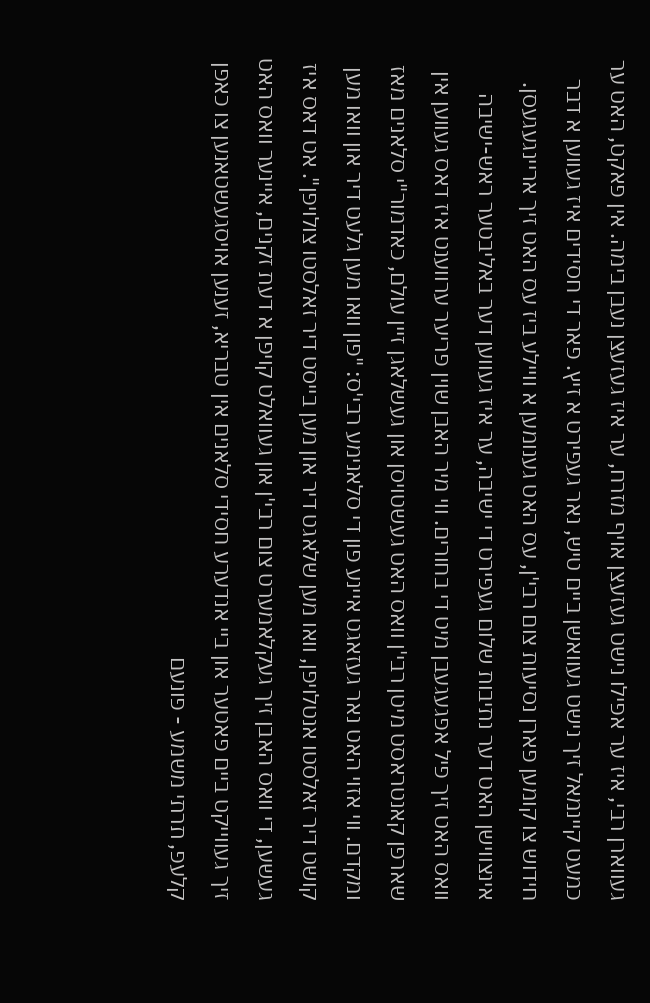געווארן רבי, איז ער אפילו נישט געזעצן אויף מזרח, ער איז געזעצן נעבן בימה. אין פאקט, האט ער כמעט קיינמאל זיך נישט געוואשן ביים טיש, נאר געפירט א זיץ. פאר די חסידים איז געווען א דבר חידוש צו קומען פארן נסיעות צום רבי'ן, עס האט גענומען א וויילע ביז עס האט זיך אריינגעגעסן.
אינצווישן האט דער נתיבות שלום געפירט די ישיבה, ער איז געווען דער באליבטער ראש-ישיבה וואס האט זיך פיל אפגעגעבן מיט די בחורים. ווי מיר האבן שוין פריער ערווענט איז דאס געווען אין שארפן קאנטראסט מיטן רבי'ן וואס האט געשטויסן און געשלאגן זיין עולם, כאדמור"י סלאנים מאז ומקדם. ווי אזוי האט נאר געזאגט איינע פון די סלאנימע רבי'ס: "פון וואו מען גלעט דיר און וואו מען קושט דיר זאלסטו אנטלויפן, וואו מען שלאגט דיר און מען בייסט דיר זאלסטו צולויפן". אט דאס איז געשען, די וואס האבן זיך געקלאמערט צום רבי'ן און געוואלט קויפן א דעת זקנים, איינער וואס האט זיך געווייקט ביים פאטער און ביי אנדערע חסידי סלאנים אין טבריא, זענען אויסגעשטאנען צו כאפן קלעפ, תרתי משמע - פונעם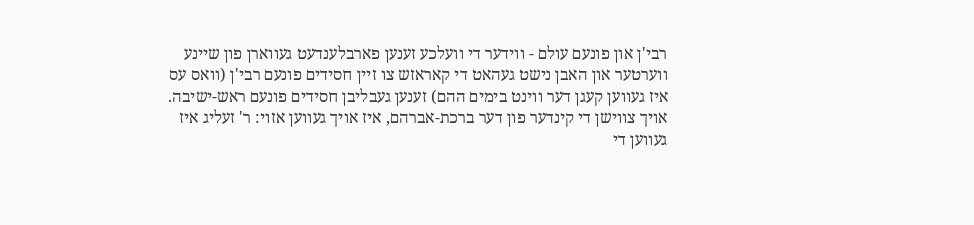רבי'ן און פונעם עולם - ווידער די וועלכע זענען פארבלענדעט געווארן פון שיינע ווערטער און האבן נישט געהאט די קאראזש צו זיין חסידים פונעם רבי'ן (וואס עס איז געווען קעגן דער ווינט בימים ההם) זענען געבליבן חסידים פונעם ראש-ישיבה.
אויך צווישן די קינדער פון דער ברכת-אברהם, איז אויך געווען אזוי: ר' זעליג איז געווען די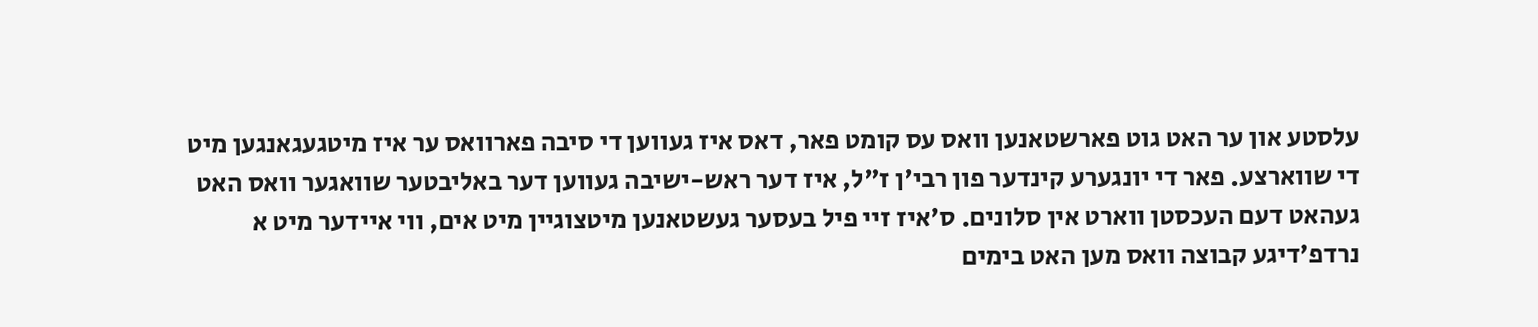עלסטע און ער האט גוט פארשטאנען וואס עס קומט פאר, דאס איז געווען די סיבה פארוואס ער איז מיטגעגאנגען מיט די שווארצע. פאר די יונגערע קינדער פון רבי'ן ז"ל, איז דער ראש-ישיבה געווען דער באליבטער שוואגער וואס האט געהאט דעם העכסטן ווארט אין סלונים. ס'איז זיי פיל בעסער געשטאנען מיטצוגיין מיט אים, ווי איידער מיט א נרדפ'דיגע קבוצה וואס מען האט בימים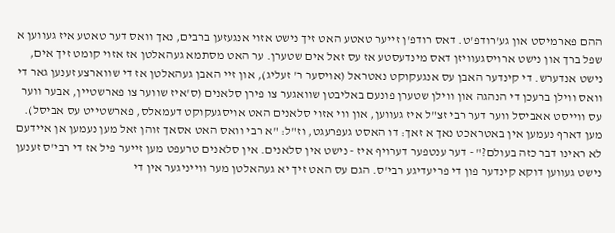ההם פארמיסט און גע'רודפ'ט. דאס רודפ'ן זייער טאטע האט זיך נישט אזוי אנגעזען ברבים, נאך וואס דער טאטע איז געווען א שפל ברך און נישט ארויסגעוויזן דאס מינדעסטע אז עס זאל אים שטערן. ער האט מסתמא געהאלטן אז אזוי קומט זיך אים, נישט אנדערש. די קינדער האבן עס אנגעקוקט נאטראל (אויסער ר' זעליג), און זיי האבן געהאלטן אז די שווארצע זענען גאר די וואס ווילן ברעכן די הנהגה און ווילן שטערן פונעם באליבטן שוואגער צו פירן סלאנים (ס'איז שווער צו פארשטיין, אבער ווער עס ווייסט אאביסל ווער דער רבי זצ"ל איז געווען, און ווי אזוי סלאנים האט אויסגעקוקט דעמאלס, פארשטייט עס אביסל).
מען דארף נעמען אין באטראכט נאך א זאך: דו האסט געפרעגט, וז"ל: "א רבי וואס האט אסאך זוהן זאל מען נעמען אן איידעם לא ראינו דבר כזה בעולם?" - דער ענטפער דערויף איז - נישט אין סלאנים. אין סלאנים טרעפט מען זייער פיל אז די רבי'ס זענען נישט געווען דוקא קינדער פון די פריעדיגע רבי'ס. הגם עס האט זיך יא געהאלטן מער ווייניגער אין די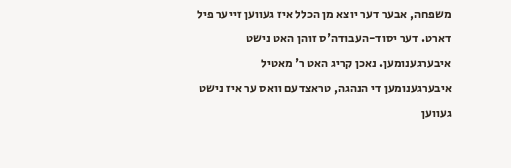משפחה, אבער דער יוצא מן הכלל איז געווען זייער פיל דארט. דער יסוד-העבודה'ס זוהן האט נישט איבערגענומען. נאכן קריג האט ר' מאטיל איבערגענומען די הנהגה, טראצדעם וואס ער איז נישט געווען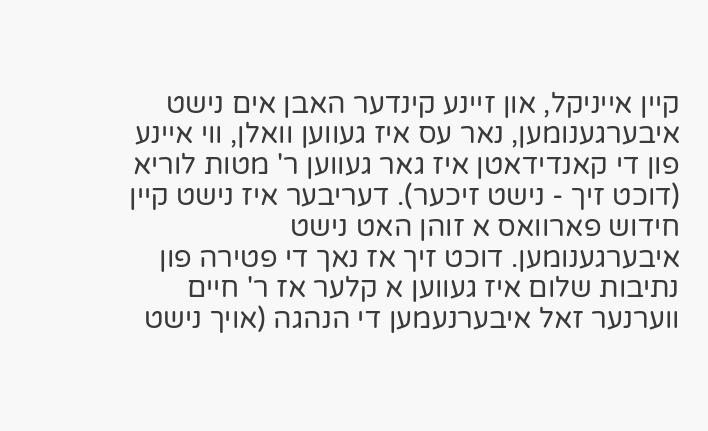קיין אייניקל, און זיינע קינדער האבן אים נישט איבערגענומען, נאר עס איז געווען וואלן, ווי איינע פון די קאנדידאטן איז גאר געווען ר' מטות לוריא (דוכט זיך - נישט זיכער). דעריבער איז נישט קיין חידוש פארוואס א זוהן האט נישט איבערגענומען. דוכט זיך אז נאך די פטירה פון נתיבות שלום איז געווען א קלער אז ר' חיים ווערנער זאל איבערנעמען די הנהגה (אויך נישט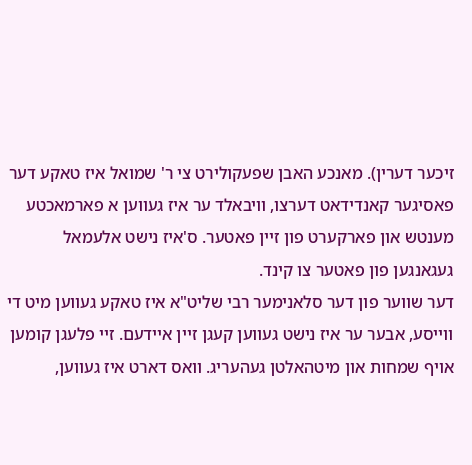זיכער דערין). מאנכע האבן שפעקולירט צי ר' שמואל איז טאקע דער פאסיגער קאנדידאט דערצו, וויבאלד ער איז געווען א פארמאכטע מענטש און פארקערט פון זיין פאטער. ס'איז נישט אלעמאל געגאנגען פון פאטער צו קינד.
דער שווער פון דער סלאנימער רבי שליט"א איז טאקע געווען מיט די ווייסע, אבער ער איז נישט געווען קעגן זיין איידעם. זיי פלעגן קומען אויף שמחות און מיטהאלטן געהעריג. וואס דארט איז געווען,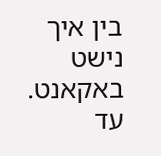בין איך נישט באקאנט.
עד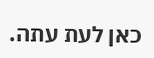כאן לעת עתה.